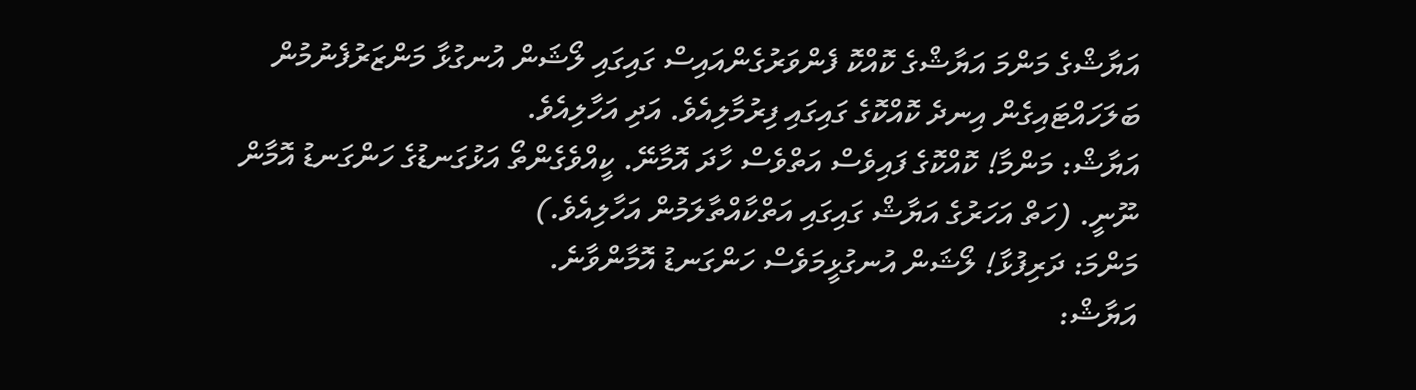އަޔާޝްގެ މަންމަ އަޔާޝްގެ ކޮއްކޮ ފެންވަރުގެންއައިސް ގައިގައި ލޯޝަން އުނގުޅާ މަންޒަރުފެނުމުން ބަލަހައްޓައިގެން އިނދެ ކޮއްކޮގެ ގައިގައި ފިރުމާލިއެވެ. އަދި އަހާލިއެވެ.
އަޔާޝް: މަންމާ! ކޮއްކޮގެ ފައިވެސް އަތްވެސް ހާދަ އޮމާނޭ. ކީއްވެގެންތޯ އަޅުގަނޑުގެ ހަންގަނޑު އޮމާން ނޫނީ. (ހަތް އަހަރުގެ އަޔާޝް ގައިގައި އަތްކާއްތާލަމުން އަހާލިއެވެ.)
މަންމަ: ދަރިފުޅާ! ލޯޝަން އުނގުޅީމަވެސް ހަންގަނޑު އޮމާންވާނެ.
އަޔާޝް: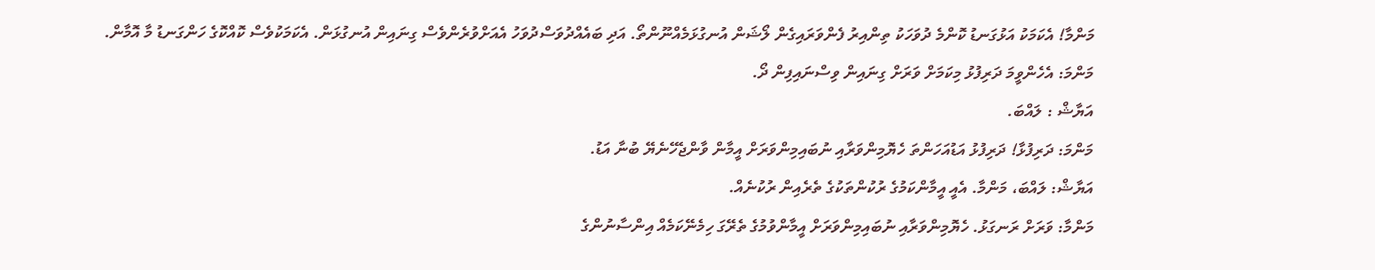މަންމާ! އެކަމަކު އަޅުގަނޑު ކޮންމެ ދުވަހަކު ތިންއިރު ފެންވަރައިގެން ލޯޝަން އުނގުޅަމެއްނޫންތޯ. އަދި ބައެއްދުވަސްދުވަހު އެއަށްވުރެންވެސް ގިނައިން އުނގުޅަން. އެކަމަކުވެސް ކޮއްކޮގެ ހަންގަނޑު މާ އޮމާން.
މަންމަ: އެހެންވީމަ ދަރިފުޅު މިކަމަށް ވަރަށް ގިނައިން ވިސްނައިފިން ދޯ.
އަޔާޝް : ލައްބަ.
މަންމަ: ދަރިފުޅާ! ދަރިފުޅު އަޑުއަހަންތަ ހެޔޮމިންވަރާއި ނުބައިމިންވަރަށް އީމާން ވާންޖެހޭނެޔޭ ބުނާ އަޑު.
އަޔާޝް: ލައްބަ، މަންމާ. އެއީ އީމާންކަމުގެ ރުކުންތަކުގެ ތެރެއިން ރުކުނެއް.
މަންމާ: ވަރަށް ރަނގަޅު. ހެޔޮމިންވަރާއި ނުބައިމިންވަރަށް އީމާންވުމުގެ ތެރޭގަ ހިމެނޭކަމެއް އިންސާނުންގެ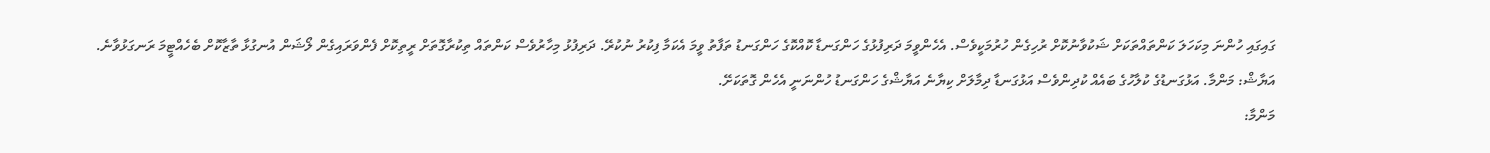ގައިގައި ހުންނަ މިކަހަލަ ކަންތައްތަކަށް ޝަކުވާނުކޮށް ރުހިގެން ހުރުމަކީވެސް. އެހެންވީމަ ދަރިފުޅުގެ ހަންގަނޑާ ކޮއްކޮގެ ހަންގަނޑު ތަފާތު ވީމަ އެކަމާ ފިކުރު ނުކުރޭ. ދަރިފުޅު މިހާރުވެސް ކަންތައް ތިކުރާގޮތަށް ރީތިކޮށް ފެންވަރައިގެން ލޯޝަން އުނގުޅާ ތާޒާކޮށް ބެހެއްޓީމަ ރަނގަޅުވާނެ.
އަޔާޝް: މަންމާ. އަޅުގަނޑުގެ ކުލާހުގެ ބައެއް ކުދިންވެސް އަޅުގަނޑާ ދިމާލަށް ކިޔާނެ އަޔާޝްގެ ހަންގަނޑު ހުންނަނީ އެހެން ގޮތަކަށޭ.
މަންމާ: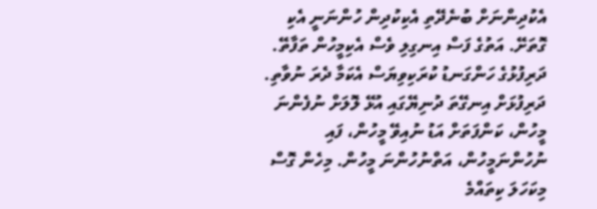އެކުދިންނަށް ބުނެދޭތި އެކިކުދިން ހުންނަނީ އެކި ގޮތަށޭ. އަތުގެ ފަސް އިނގިލި ވެސް އެކިމީހުން ތަފާތޭ. ދަރިފުޅުގެ ހަންގަނޑު ކުރަކިވިޔަސް އެކަމާ ދެރަ ނުވާތި. ދަރިފުޅަށް އިނގޭތަ ދުނިޔޭގައި އުޅޭ ލޮލަށް ނުފެންނަ މީހުން، ކަންފަތަށް އަޑު ނުއިވޭ މީހުން، ފައި ނުހުންނަމީހުން، އަތްނުހުންނަ މީހުން. މިހެން ގޮސް މިކަހަލަ ކިތައްމެ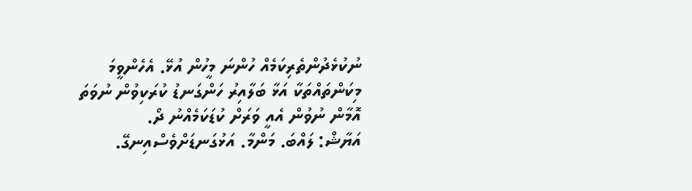ނުކުޅެދުންތެރިކަމެއް ހުންނަ މީހުން އުޅޭ. އެހެންވީމަ މިކަންތައްތަކާ އަޅާ ބަލާއިރު ހަންގަނޑު ކުރަކިވުން ނުވަތަ އޮމާން ނުވުން އެއީ ވަރަށް ކުޑަކަމެއްނު ދޯ.
އަޔާޝް: ލައްބަ. މަންމާ. އަޅުގަނޑަށްވެސްއިނގޭ.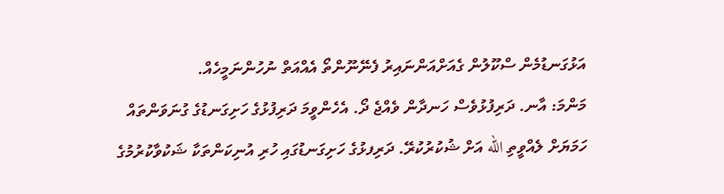އަޅުގަނޑުމެން ސްކޫލުން ގެއަށްއަންނައިރު ފެނޭނޫންތޯ އެއްއަތް ނުހުންނަމީހެއް.
މަންމަ: އާނ. ދަރިފުޅުވެސް ހަނދާން ވެއްޖެ ދޯ. އެހެންވީމަ ދަރިފުޅުގެ ހަށިގަނޑުގެ ގުނަވަންތައް ހަމަޔަށް ލެއްވީތި الله އަށް ޝުކުރުކުރޭ. ދަރިފޅުގެ ހަށިގަނޑުގައި ހުރި އުނިކަންތަކާ ޝަކުވާކުރުމުގެ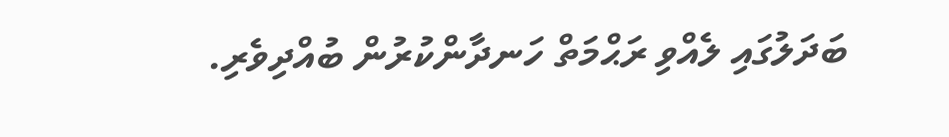ބަދަލުގައި ލެއްވި ރަޙްމަތް ހަނދާންކުރުން ބުއްދިވެރި.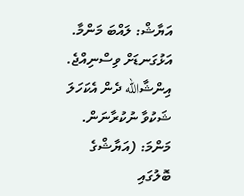އަޔާޝް: ލައްބަ މަންމާ. އަޅުގަނޑަށް ވިސްނިއްޖެ. އިންޝާالله ދެން އެކަހަލަ ޝަކުވާ ނުކުރާނަން.
މަންމަ: (އަޔާޝްގެ ބޮލުގައި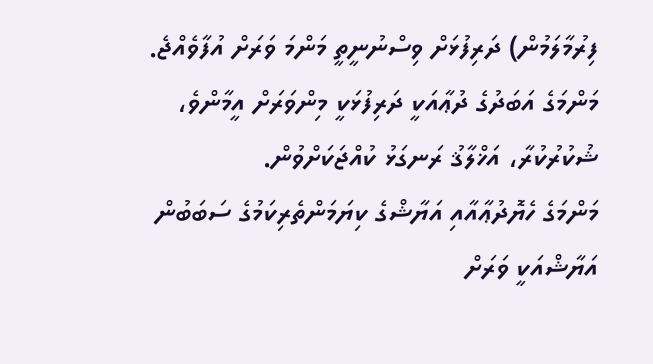ފިރުމާލަމުން) ދަރިފުޅަށް ވިސްނުނީތީ މަންމަ ވަރަށް އުފާވެއްޖެ. މަންމަގެ އަބަދުގެ ދުޢާއަކީ ދަރިފުޅަކީ މިންވަރަށް އީމާންވެ، ޝުކުރުކުރާ، އަޚްލާޤު ރަނގަޅު ކުއްޖަކަށްވުން.
މަންމަގެ ހެޔޮދުޢާއާއި އަޔާޝްގެ ކިޔަމަންތެރިކަމުގެ ސަބަބުން އަޔާޝްއަކީ ވަރަށް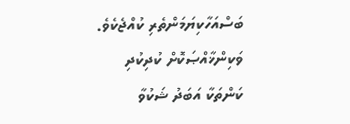ބަސްއަހާކިޔަމަންތެރި ކުއްޖެކެވެ. ވަކިންޚާއްޞަކޮށް ކުދިކުދި ކަންތަކާ އަބަދު ޝަކުވާ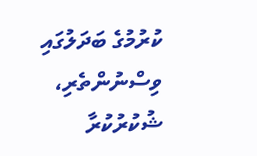ކުރުމުގެ ބަދަލުގައި ވިސްނުންތެރި، ޝުކުރުކުރާ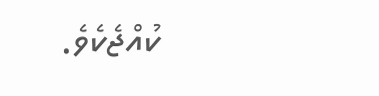ކުއްޖެކެވެ.